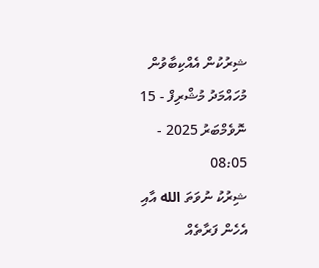ޝިރުކުން އެއްކިބާވުން
މުހައްމަދު މުޝްރިފް - 15 ނޮވެމްބަރު 2025 - 08:05
ޝިރުކު ނުވަތަ الله އާއި އެހެން ފަރާތެއް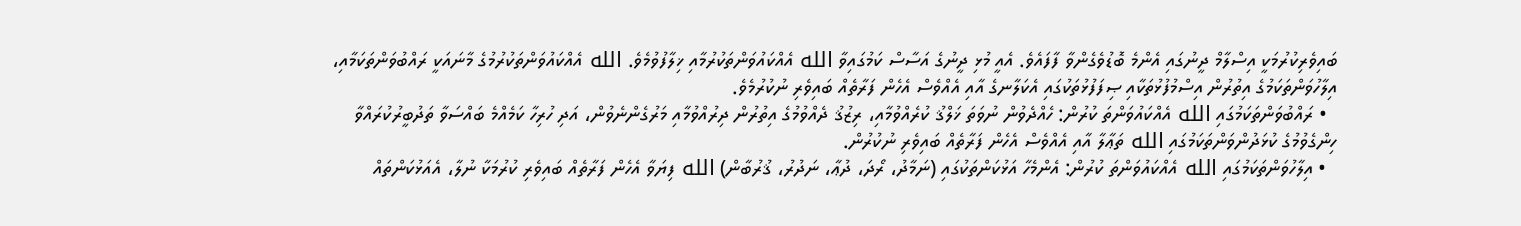ބައިވެރިކުރުމަކީ އިސްލާމް ދީނުގައި އެންމެ ބޮޑުވެގެންވާ ފާފައެވެ. އެއީ މުޅި ދީނުގެ އަސާސް ކަމުގައިވާ الله އެއްކައުވަންތަކުރުމާއި ޚިލާފުވުމެވެ. الله އެއްކައުވަންތަކުރުމުގެ މާނައަކީ ރައްބުވަންތަކަމާއި، އިލާހުވަންތަކަމުގެ އިތުރުން އިސްމުފުޅުތަކާއި ޞިފަފުޅުތަކުގައި އެކަލާނގެ އާއި އެއްވެސް އެހެން ފަރާތެއް ބައިވެރި ނުކުރުމެވެ.
  • ރައްބުވަންތަކަމުގައި الله އެއްކައުވަންތަ ކުރުން: ހެއްދެވުން ނުވަތަ ޚަލްޤު ކުރެއްވުމާއި، ރިޒުޤު ދެއްވުމުގެ އިތުރުން ދިރުއްވުމާއި މަރުގެންނެވުން، އަދި ހުރިހާ ކަމެއްމެ ބައްސަވާ ތަދުބީރުކުރައްވާ ހިންގެވުމުގެ ކުޅަދުންވަންތަކަމުގައި الله ތަޢާލާ އާއި އެއްވެސް އެހެން ފަރާތެއް ބައިވެރި ނުކުރުން.
  • އިލާހުވަންތަކަމުގައި الله އެއްކައުވަންތަ ކުރުން: އެންމެހާ އަޅުކަންތަކުގައި (ނަމާދު، ރޯދަ، ދުޢާ، ނަދުރު، ޤުރުބާން) الله ފިޔަވާ އެހެން ފަރާތެއް ބައިވެރި ކުރުމަކާ ނުލާ، އެއަޅުކަންތައް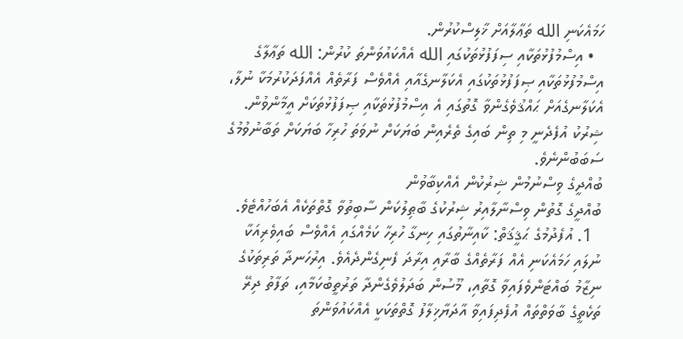ހަމައެކަނި الله ތަޢާލާއަށް ޚާލިސްކުރުން.
  • އިސްމުފުޅުތަކާއި ސިފަފުޅުތަކުގައި الله އެއްކައުވަންތަ ކުރުން: الله ތަޢާލާގެ އިސްމުފުޅުތަކާއި ޞިފަފުޅުތަކުގައި އެކަލާނގެއާއި އެއްވެސް ފަރާތެއް އެއްފަދަކުރުމަކާ ނުލާ، އެކަލާނގެއަށް ޙައްޤުވެގެންވާ ގޮތުގައި އެ އިސްމުފުޅުތަކާއި ޞިފަފުޅުތަކަށް އީމާންވުން.
ޝިރުކު އުފެދެނީ މި ތިން ބައިގެ ތެރެއިން ބަޔަކަށް ނުވަތަ ހުރިހާ ބަޔަކަށް ތަބާނުވުމުގެ ސަބަބުންނެވެ.
ބުއްދީގެ ވިސްނުމުން ޝިރުކުން އެއްކިބާވުން
ބުއްދީގެ ގޮތުން ވިސްނާލާއިރު ޝިރުކުގެ ބާޠިލުކަން ސާބިތުވާ ގޮތްތަކެއް އެބަހުއްޓެވެ.
  1. އުފެދުމުގެ ޙަޤީޤަތް: ކާއިނާތުގައި ހިނގާ ހުރިހާ ކަމެއްގައި އެއްވެސް ބައިވެރިއަކާ ނުލައި ހަމައެކަނި އެއް ފަރާތެއްގެ ބާރާއި އިރާދަ ފެނިގެންދެއެވެ. އިރުހަނދާ ތަރިތަކުގެ ނިޒާމު ބައްޓަންވެފައިވާ ގޮތާއި، މޫސުން ބަދަލުވެގެންދާ ތަރުތީބުކަމާއި، ތަފާތު ދިރޭ ތަކެތީގެ ބާވަތްތައް އުފެދިފައިވާ އާދަޔާޚިލާފު ގޮތްތަކަކީ އެއްކައުވަންތަ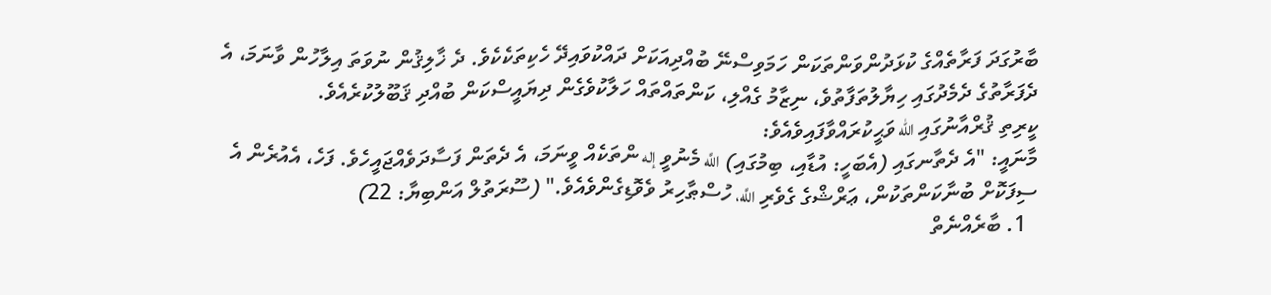ބާރުގަދަ ފަރާތެއްގެ ކުޅަދުންވަންތަކަން ހަމަވިސްނޭ ބުއްދިއަކަށް ދައްކުވައިދޭ ހެކިތަކެކެވެ. ދެ ޚާލިޤުން ނުވަތަ އިލާހުން ވާނަމަ، އެ ދެފަރާތުގެ ދެމެދުގައި ހިޔާލުތަފާތުވެ، ނިޒާމު ގެއްލި، ކަންތައްތައް ހަލާކުވެގެން ދިޔައީސްކަން ބުއްދި ޤަބޫލުކުރެއެވެ.
ކީރިތި ޤުރްއާނުގައި الله ވަޙީކުރައްވާފައިވެއެވެ:
މާނައީ: "އެ ދެތާނގައި (އެބަހީ: އުޑާއި، ބިމުގައި) اللَّه މެނުވީ إله ންތަކެއް ވީނަމަ، އެ ދެތަން ފަސާދަވެއްޖައީހެވެ. ފަހެ، އެއުރެން އެ ސިފަކޮށް ބުނާކަންތަކުން، ޢަރްޝްގެ ގެވެރި اللَّه، ހުސްޠާހިރު ވެވޮޑިގެންވެއެވެ." (ސޫރަތުލް އަންބިޔާ: 22)
  1. ބާރެއްނެތް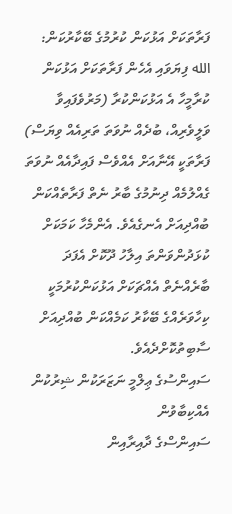ފަރާތަކަށް އަޅުކަން ކުރުމުގެ ބޭކާރުކަން: الله ފިޔަވައި އެހެން ފަރާތަކަށް އަޅުކަން ކުރާމީހާ އެ އަޅުކަންކުރާ (މަރުވެފައިވާ ވަލީވެރިއް، ބުދެއް ނުވަތަ ތަރިއެއް ވިޔަސް) ފަރާތަކީ އޭނާއަށް އެއްވެސް ފައިދާއެއް ނުވަތަ ގެއްލުމެއް ދިނުމުގެ ބާރު ނެތް ފަރާތެއްކަން ބުއްދިއަށް އެނގެއެވެ. އެންމެހާ ކަމަކަށް ކުޅަދުންވަންތަ އިލާހު ދޫކޮށް އެފަދަ ބާރެއްނެތް އެއްޗަކަށް އަޅުކަންކުރުމަކީ ކިހާވަރެއްގެ ބޭކާރު ކަމެއްކަން ބުއްދިއަށް ސާބިތުކޮށްދެއެވެ.
ސައިންސުގެ ޢިލްމީ ނަޒަރަކުން ޝިރުކުން އެއްކިބާވުން
ސައިންސްގެ ދާއިރާއިން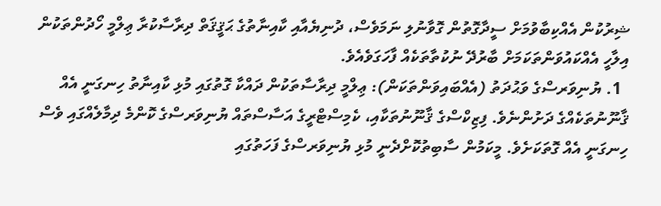ޝިރުކުން އެއްކިބާވުމަށް ސީދާގޮތުން ގޮވާނުލި ނަމަވެސް، ދުނިޔެއާއި ކާއިނާތުގެ ޙަޤީޤަތް ދިރާސާކުރާ ޢިލްމީ ހޯދުންތަކުން އިލާހީ އެއްކައުވަންތަކަމަށް ބާރުދޭ ނުކުތާތަކެއް ފާހަގަވެއެވެ.
  1. ޔުނިވަރސްގެ ވަޙުދަތު (އެއްބައިވަންތަކަން): ޢިލްމީ ދިރާސާތަކުން ދައްކާ ގޮތުގައި މުޅި ކާއިނާތު ހިނގަނީ އެއް ޤާނޫނުތަކެއްގެ ދަށުންނެވެ. ފިޒިކްސްގެ ޤާނޫނުތަކާއި، ކެމިސްޓްރީގެ އަސާސްތައް ޔުނިވަރސްގެ ކޮންމެ ދިމާލެއްގައި ވެސް ހިނގަނީ އެއް ގޮތަކަށެވެ. މީކަމުން ސާބިތުކޮށްދެނީ މުޅި ޔުނިވަރސްގެ ފަހަތުގައި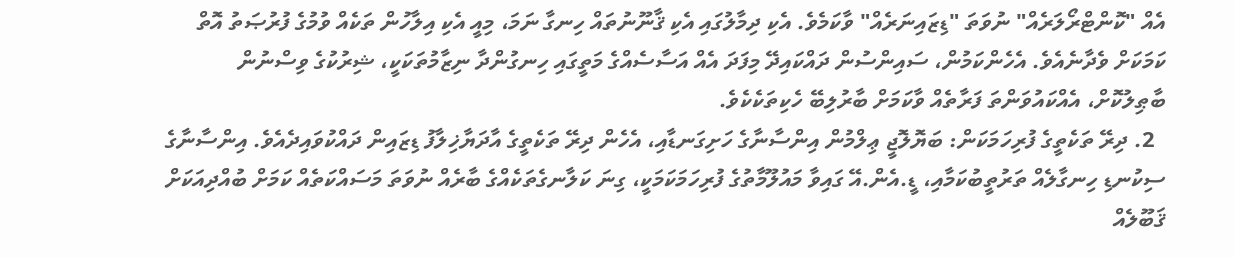އެއް "ކޮންޓްރޯލަރެއް" ނުވަތަ "ޑިޒައިނަރެއް" ވާކަމެވެ. އެކި ދިމާލުގައި އެކި ޤާނޫނުތައް ހިނގާ ނަމަ، މިއީ އެކި އިލާހުން ތަކެއް ވުމުގެ ފުރުޞަތު އޮތް ކަމަކަށް ވެދާނެއެވެ. އެހެންކަމުން، ސައިންސުން ދައްކައިދޭ މިފަދަ އެއް އަސާސެއްގެ މަތީގައި ހިނގުންދާ ނިޒާމުތަކަކީ، ޝިރުކުގެ ވިސްނުން ބާޠިލުކޮށް، އެއްކައުވަންތަ ފަރާތެއް ވާކަމަށް ބާރުލިބޭ ހެކިތަކެކެވެ.
  2. ދިރޭ ތަކެތީގެ ފުރިހަމަކަން: ބަޔޮލޮޖީ ޢިލްމުން އިންސާނާގެ ހަށިގަނޑާއި، އެހެން ދިރޭ ތަކެތީގެ އާދަޔާޚިލާފު ޑިޒައިން ދައްކުވައިދެއެވެ. އިންސާނާގެ ސިކުނޑި ހިނގާލެއް ތަރުތީބުކަމާއި، ޑީ.އެން.އޭ ގައިވާ މައުލޫމާތުގެ ފުރިހަމަކަމަކީ، ގިނަ ކަލާނގެތަކެއްގެ ބާރެއް ނުވަތަ މަސައްކަތެއް ކަމަށް ބުއްދިއަކަށް ޤަބޫލެއް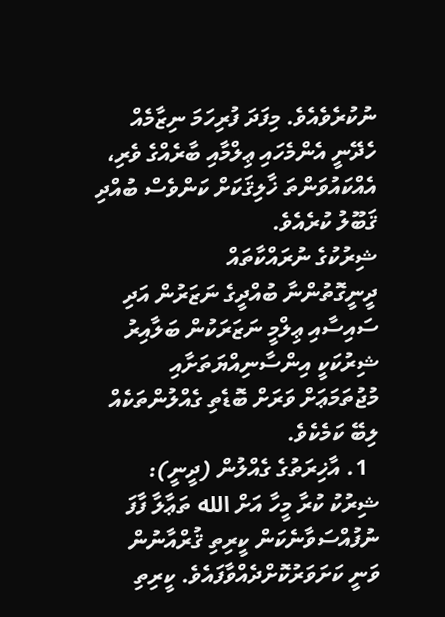ނުކުރެވެއެވެ. މިފަދަ ފުރިހަމަ ނިޒާމެއް ހެދޭނީ އެންމެހައި ޢިލްމާއި ބާރެއްގެ ވެރި، އެއްކައުވަންތަ ޚާލިޤަކަށް ކަންވެސް ބުއްދި ޤަބޫލު ކުރެއެވެ.
ޝިރުކުގެ ނުރައްކާތައް
ދީނީގޮތުންނާ ބުއްދީގެ ނަޒަރުން އަދި ސައިސާއި ޢިލްމީ ނަޒަރަކުން ބަލާއިރު ޝިރުކަކީ އިންސާނިއްޔަތަށާއި މުޖުތަމަޢަށް ވަރަށް ބޮޑެތި ގެއްލުންތަކެއް ލިބޭ ކަމެކެވެ.
  1. އާޚިރަތުގެ ގެއްލުން (ދީނީ): ޝިރުކު ކުރާ މީހާ އަށް الله ތަޢާލާ ފާފަ ނުފުއްސަވާނެކަން ކީރިތި ޤުރްއާނުން ވަނީ ކަށަވަރުކޮށްދެއްވާފައެވެ. ކީރިތި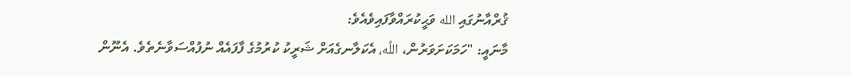ޤުރްއާނުގައި الله ވަޙީކުރައްވާފައިވެއެވެ:
މާނައީ: "ހަމަކަށަވަރުން، اللَّه، އެކަލާނގެއަށް ޝަރީކު ކުރުމުގެ ފާފައެއް ނުފުއްސަވާނެތެވެ. އެނޫން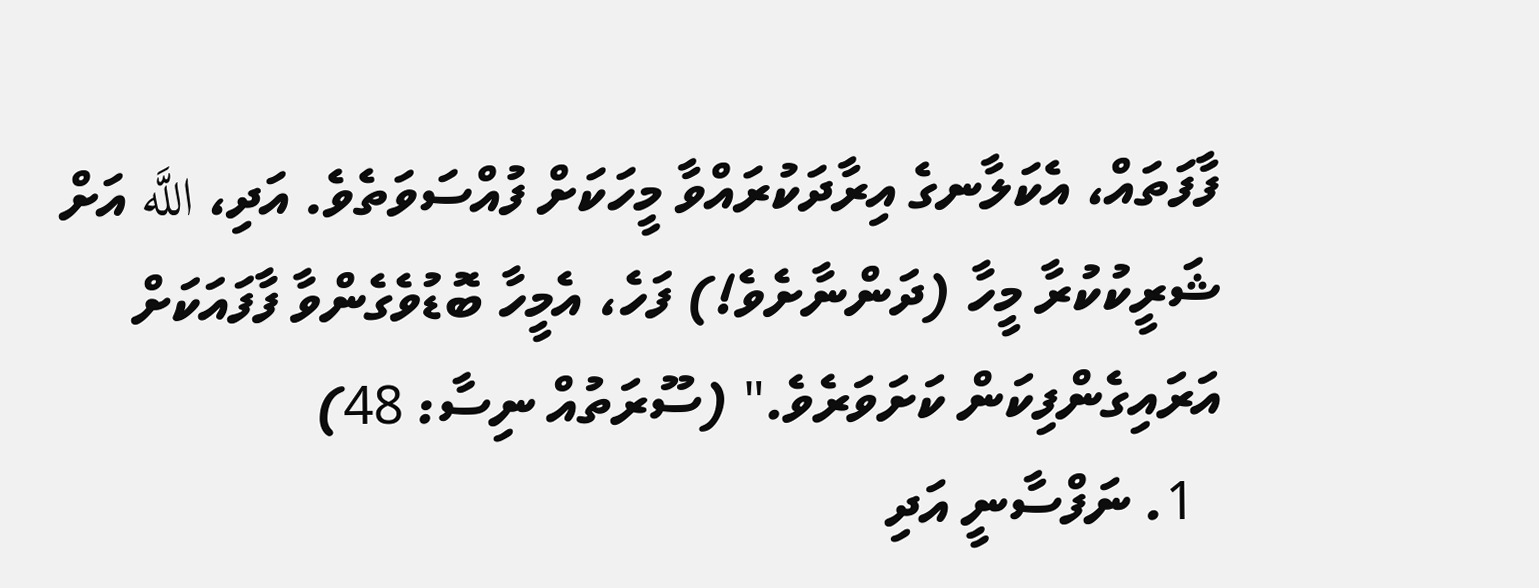ފާފަތައް، އެކަލާނގެ އިރާދަކުރައްވާ މީހަކަށް ފުއްސަވަތެވެ. އަދި، اللَّه އަށް ޝަރީކުކުރާ މީހާ (ދަންނާށެވެ!) ފަހެ، އެމީހާ ބޮޑުވެގެންވާ ފާފައަކަށް އަރައިގެންފިކަން ކަށަވަރެވެ." (ސޫރަތުއް ނިސާ: 48)
  1. ނަފްސާނީ އަދި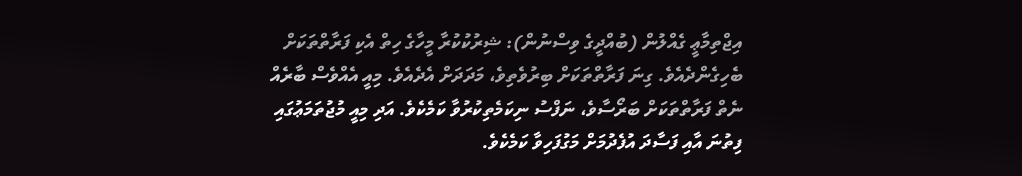އިޖްތިމާޢީ ގެއްލުން (ބުއްދީގެ ވިސްނުން): ޝިރުކުކުރާ މީހާގެ ހިތް އެކި ފަރާތްތަކަށް ބެހިގެންދެއެވެ. ގިނަ ފަރާތްތަކަށް ބިރުވެތިވެ، މަދަދަށް އެދެއެވެ. މިއީ އެއްވެސް ބާރެއް ނެތް ފަރާތްތަކަށް ބަރޯސާވެ، ނަފްސު ނިކަމެތިކުރުވާ ކަމެކެވެ. އަދި މިއީ މުޖުތަމަޢުގައި ފިތުނަ އާއި ފަސާދަ އުފެދުމަށް މަގުފަހިވާ ކަމެކެވެ.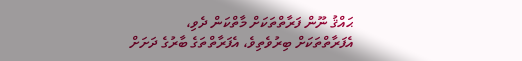ޙައްޤު ނޫން ފަރާތްތަކަށް މާތްކަން ދެވި، އެފަރާތްތަކަށް ބިރުވެތިވެ، އެފަރާތްތަގެ ބާރުގެ ދަށަށް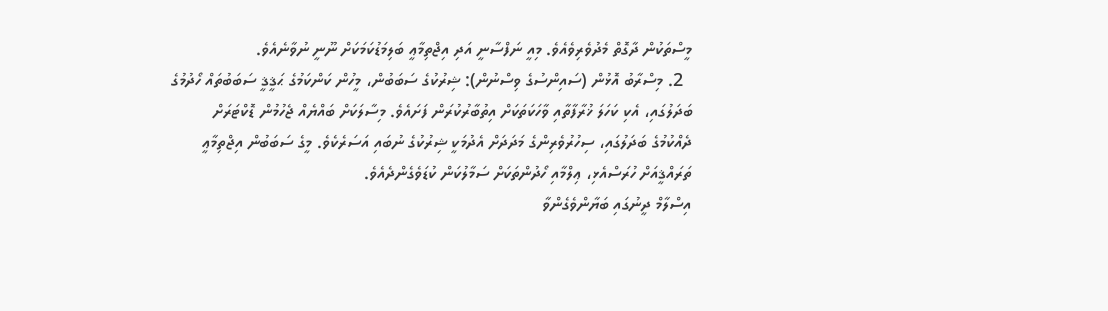މީސްތަކުން ދާގޮތް މެދުވެރިވެއެވެ. މިއީ ނަފްސާނީ އަދި އިޖްތިމާޢީ ބަލިމަޑުކަމަކަށް ނޫނީ ނުވާނެއެވެ.
  2. މިސްރާބު އޮޅުން (ސައިންސުގެ ވިސްނުން): ޝިރުކުގެ ސަބަބުން، މީހުން ކަންކަމުގެ ޙަޤީޤީ ސަބަބުތައް ހޯދުމުގެ ބަދަލުގައި، އެކި ކަހަލަ ޚުރާފާތާއި ވާހަކަތަކަށް އިތުބާރުކުރަން ފަށައެވެ. މިސާލަކަށް ބައްޔެއް ޖެހުމުން ޑޮކްޓަރަށް ދެއްކުމުގެ ބަދަލުގައި، ސިހުރުވެރިންގެ މަދަދަށް އެދުމަކީ ޝިރުކުގެ ނުބައި އަސަރެކެވެ. މީގެ ސަބަބުން އިޖްތިމާޢީ ތަރައްޤީއަށް ހުރަސްއެޅި، ޢިލްމާއި ހޯދުންތަކަށް ސަމާލުކަން ކުޑަވެގެންދެއެވެ.
އިސްލާމް ދީނުގައި ބަޔާންވެގެންވާ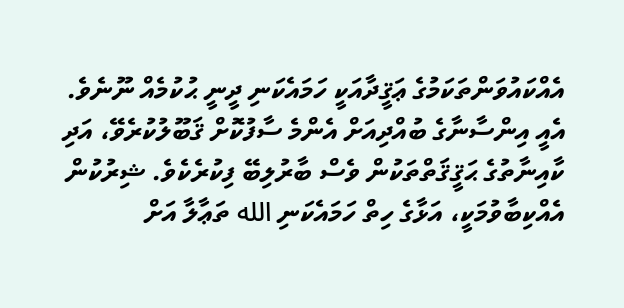އެއްކައުވަންތަކަމުގެ ޢަޤީދާއަކީ ހަމައެކަނި ދީނީ ޙުކުމެއް ނޫނެވެ. އެއީ އިންސާނާގެ ބުއްދިއަށް އެންމެ ސާފުކޮށް ޤަބޫލުކުރެވޭ، އަދި ކާއިނާތުގެ ޙަޤީޤަތްތަކުން ވެސް ބާރުލިބޭ ފިކުރެކެވެ. ޝިރުކުން އެއްކިބާވުމަކީ، އަޅާގެ ހިތް ހަމައެކަނި الله ތަޢާލާ އަށް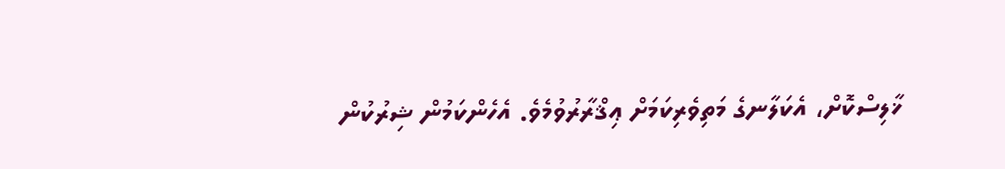ޚާލިސްކޮށް، އެކަލާނގެ މަތިވެރިކަމަށް ޢިޤްރާރުވުމެވެ. އެހެންކަމުން ޝިރުކުން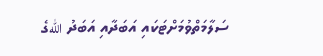ސަލާމަތްވުމަށްޓަކައި އަބަދާއި އަބަދު اللهގެ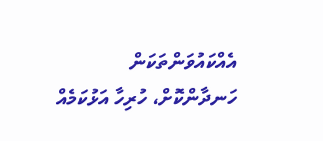އެއްކައުވަންތަކަން ހަނދާންކޮށް، ހުރިހާ އަޅުކަމެއް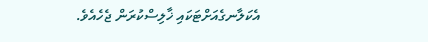އެކަލާނގެއަށްޓަކައި ޚާލިސްކުރަން ޖެހެއެވެ.